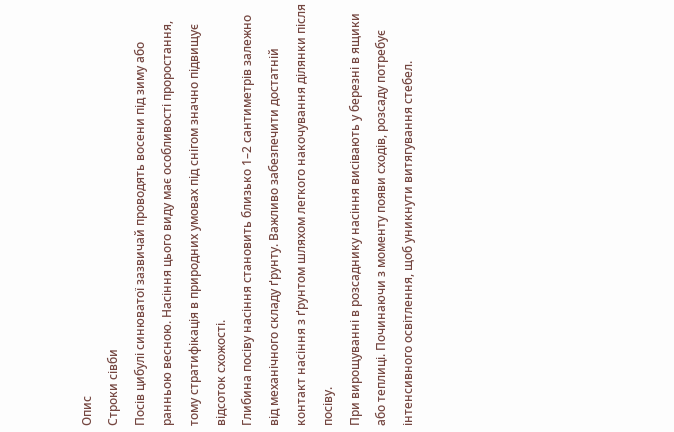Опис
Строки сівби
Посів цибулі синюватої зазвичай проводять восени під зиму або ранньою весною. Насіння цього виду має особливості проростання, тому стратифікація в природних умовах під снігом значно підвищує відсоток схожості.
Глибина посіву насіння становить близько 1–2 сантиметрів залежно від механічного складу ґрунту. Важливо забезпечити достатній контакт насіння з ґрунтом шляхом легкого накочування ділянки після посіву.
При вирощуванні в розсаднику насіння висівають у березні в ящики або теплиці. Починаючи з моменту появи сходів, розсаду потребує інтенсивного освітлення, щоб уникнути витягування стебел.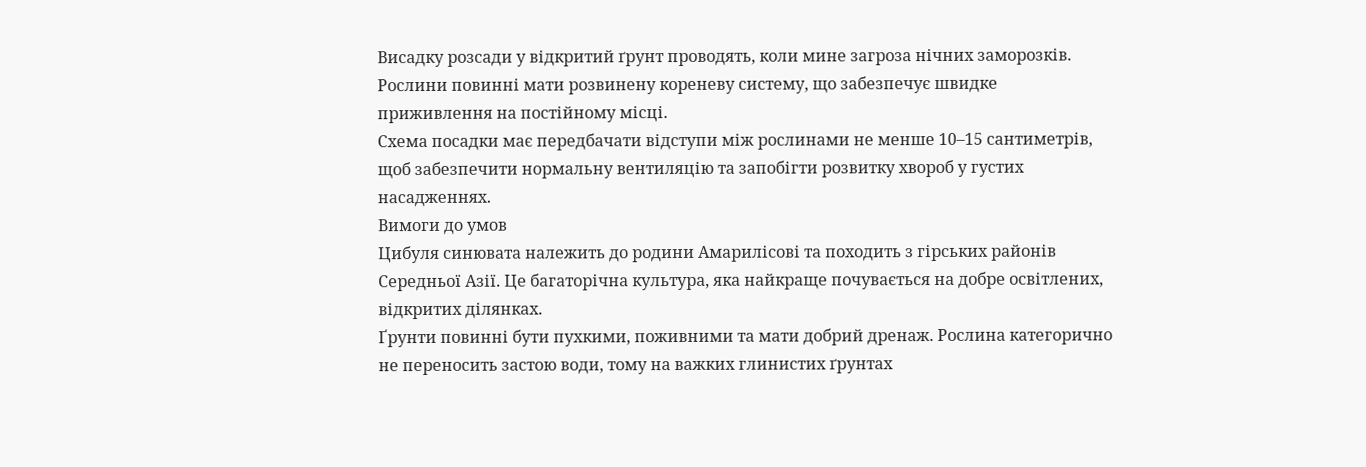Висадку розсади у відкритий ґрунт проводять, коли мине загроза нічних заморозків. Рослини повинні мати розвинену кореневу систему, що забезпечує швидке приживлення на постійному місці.
Схема посадки має передбачати відступи між рослинами не менше 10–15 сантиметрів, щоб забезпечити нормальну вентиляцію та запобігти розвитку хвороб у густих насадженнях.
Вимоги до умов
Цибуля синювата належить до родини Амарилісові та походить з гірських районів Середньої Азії. Це багаторічна культура, яка найкраще почувається на добре освітлених, відкритих ділянках.
Ґрунти повинні бути пухкими, поживними та мати добрий дренаж. Рослина категорично не переносить застою води, тому на важких глинистих ґрунтах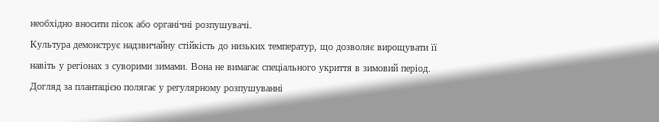необхідно вносити пісок або органічні розпушувачі.
Культура демонструє надзвичайну стійкість до низьких температур, що дозволяє вирощувати її навіть у регіонах з суворими зимами. Вона не вимагає спеціального укриття в зимовий період.
Догляд за плантацією полягає у регулярному розпушуванні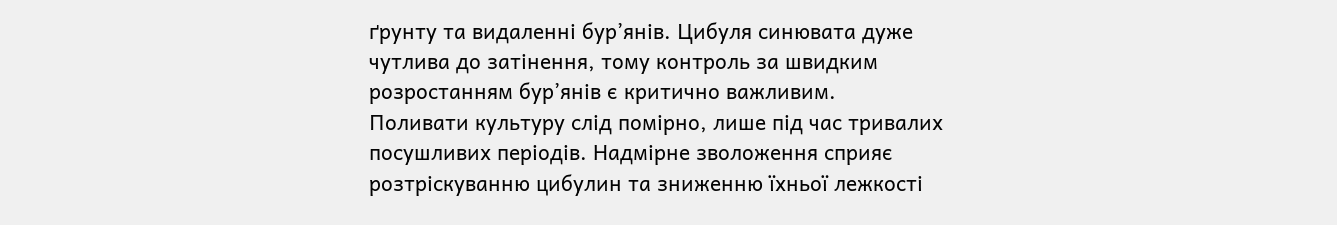ґрунту та видаленні бур’янів. Цибуля синювата дуже чутлива до затінення, тому контроль за швидким розростанням бур’янів є критично важливим.
Поливати культуру слід помірно, лише під час тривалих посушливих періодів. Надмірне зволоження сприяє розтріскуванню цибулин та зниженню їхньої лежкості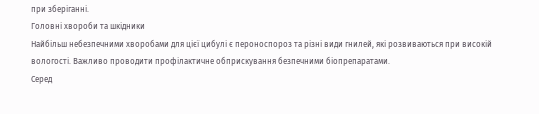при зберіганні.
Головні хвороби та шкідники
Найбільш небезпечними хворобами для цієї цибулі є пероноспороз та різні види гнилей, які розвиваються при високій вологості. Важливо проводити профілактичне обприскування безпечними біопрепаратами.
Серед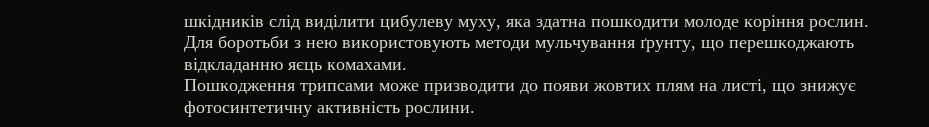шкідників слід виділити цибулеву муху, яка здатна пошкодити молоде коріння рослин. Для боротьби з нею використовують методи мульчування ґрунту, що перешкоджають відкладанню яєць комахами.
Пошкодження трипсами може призводити до появи жовтих плям на листі, що знижує фотосинтетичну активність рослини.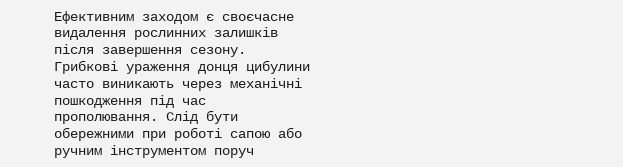Ефективним заходом є своєчасне видалення рослинних залишків після завершення сезону.
Грибкові ураження донця цибулини часто виникають через механічні пошкодження під час прополювання. Слід бути обережними при роботі сапою або ручним інструментом поруч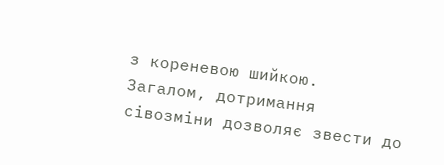з кореневою шийкою.
Загалом, дотримання сівозміни дозволяє звести до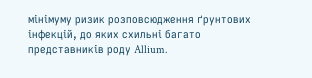мінімуму ризик розповсюдження ґрунтових інфекцій, до яких схильні багато представників роду Allium.